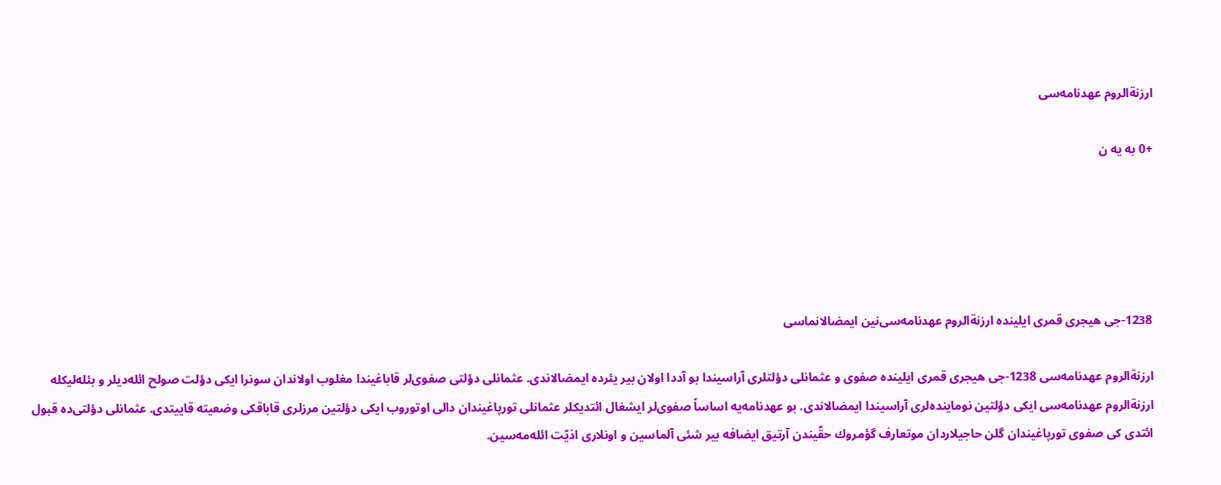ارزنةالروم عهدنامه‌سی

+0 به یه ن





1238-جی هیجری قمری ایلینده ارزنةالروم عهدنامه‌سی‌نین ایمضالانماسی

ارزنةالروم عهدنامه‌سی 1238-جی هیجری قمری ایلینده صفوی و عثمانلی دؤلتلری آراسیندا بو آددا اولان بیر یئرده ایمضالاندی. عثمانلی دؤلتی صفوی‌لر قاباغیندا مغلوب اولاندان سونرا ایكی دؤلت صولح ائله‌دیلر و بئله‌لیكله ارزنةالروم عهدنامه‌سی ایكی دؤلتین نوماینده‌لری آراسیندا ایمضالاندی. بو عهدنامه‌یه اساساً صفوی‌لر ایشغال ائتدیكلر عثمانلی تورپاغیندان دالی اوتوروب ایكی دؤلتین مرزلری قاباقكی وضعیته قاییتدی. عثمانلی دؤلتی‌ده قبول ائتدی كی صفوی ‌تورپاغیندان گلن حاجیلاردان موتعارف گؤمروك حقّیندن آرتیق ایضافه بیر شئی آلماسین و اونلاری اذیّت ائله‌مه‌سین.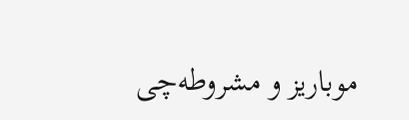موباریز و مشروطه‌چی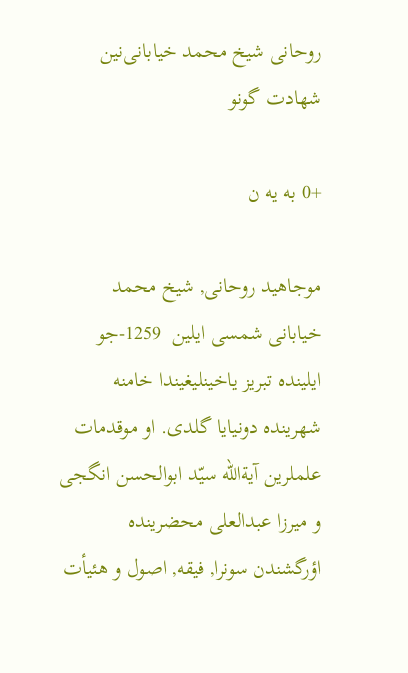روحانی شیخ محمد خیابانی‌نین شهادت گونو

+0 به یه ن

موجاهید روحانی, شیخ محمد خیابانی شمسی ایلین  1259-جو ایلینده تبریز یاخینلیغیندا خامنه شهرینده دونیایا گلدی. او موقدمات علملرین آیةالله سیّد ابوالحسن انگجی و میرزا عبدالعلی محضرینده اؤرگشندن سونرا, فیقه, اصول و هئیأت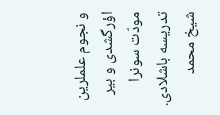و نجوم علملرین اؤرگشدی و بیر مودّت سونرا تدریسه باشلادی. شیخ محمد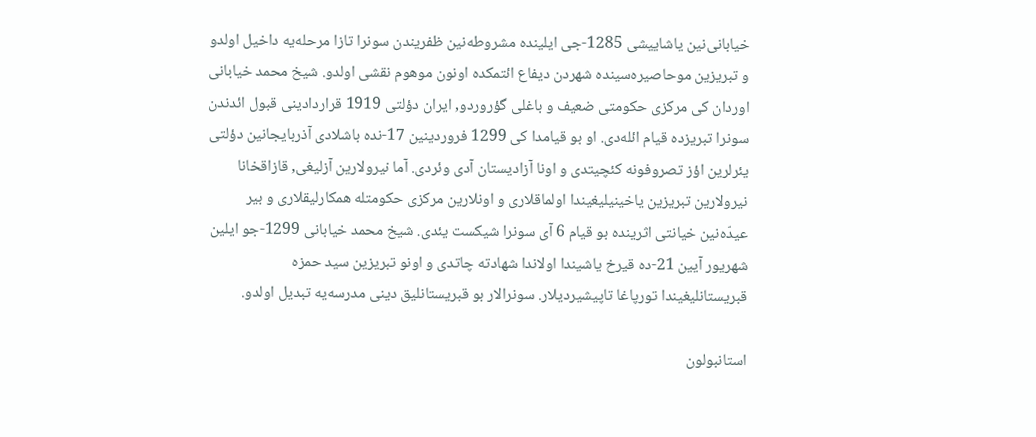خیابانی‌نین یاشاییشی 1285-جی ایلینده مشروطه‌نین ظفریندن سونرا تازا مرحله‌یه داخیل اولدو و تبریزین موحاصیره‌سینده شهردن دیفاع ائتمكده اونون موهوم نقشی اولدو. شیخ محمد خیابانی اوردان كی مركزی حكومتی ضعیف و باغلی گؤروردو, ایران دؤلتی 1919 قراردادینی قبول ائدندن سونرا تبریزده قیام ائله‌دی. او بو قیامدا كی 1299 فروردینین 17-نده باشلادی آذربایجانین دؤلتی یئرلرین اؤز تصروفونه كئچیتدی و اونا آزادیستان آدی وئردی. آما نیرولارین آزلیغی, قازاقخانا نیرولارین تبریزین یاخینیلیغیندا اولماقلاری و اونلارین مركزی حكومتله همكارلیقلاری و بیر عیدّه‌نین خیانتی اثرینده بو قیام 6 آی سونرا شیكست یئدی. شیخ محمد خیابانی 1299-جو ایلین شهریور آیین 21-ده قیرخ یاشیندا اولاندا شهادته چاتدی و اونو تبریزین سید حمزه قبریستانلیغیندا تورپاغا تاپیشیردیلار. سونرالار بو قبریستانلیق دینی مدرسه‌یه تبدیل اولدو.

استانبولون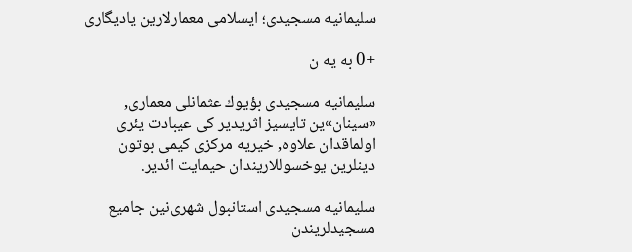سلیمانیه مسجیدی؛ ایسلامی معمارلارین یادیگاری

+0 به یه ن

سلیمانیه مسجیدی بؤیوك عثمانلی معماری, «سینان»ین تایسیز اثریدیر كی عیبادت یئری اولماقدان علاوه, خیریه مركزی كیمی بوتون دینلرین یوخسوللاریندان حیمایت ائدیر.

سلیمانیه مسجیدی استانبول شهری‌نین جامیع مسجیدلریندن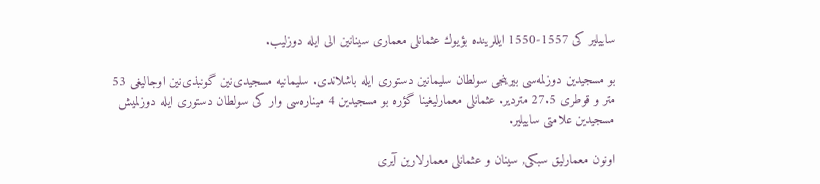ساییلیر كی 1557-1550 ایللرینده بؤیوك عثمانلی معماری سینانین الی ‌ایله دوزلیب.

بو مسجیدین دوزلمه‌سی بیرینجی سولطان سلیمانین دستوری ایله باشلاندی. سلیمانیه مسجیدی‌نین گونبذی‌نین اوجالیغی 53 متر و قوطری 27.5 متردیر. عثمانلی معمارلیغینا گؤره بو مسجیدین 4 میناره‌سی وار كی سولطان دستوری ایله دوزلمیش مسجیدین علامتی ساییلیر.

اونون معمارلیق سبكی, سینان و عثمانلی معمارلارین آیری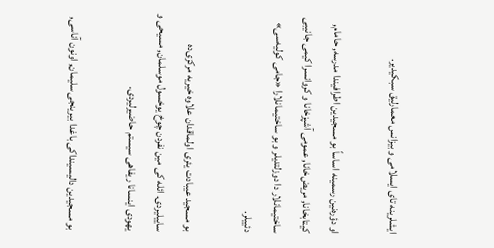ایشلرینه تای ایسلامی و بیزانس معمارلیق سبكیدیر.

او دؤره‌نین رسمینه اساساً بو مسجیدین اطرافیندا مدرسه, حامام, كیتابخانا, مریض‌خانا, عمومی آشپزخانا و كروانسرا كیمی جانیبی ساختیمانلار دا دوزلتدیلر و بو ساختیمانلارا «جامی كولیه‌سی» دئییلر.

بو مسجید عیبادت یئری اولماقدان علاوه خیریه مركزی‌ده ساییلیردی. ائله كی مین نفردن چوخ یوخسول موسلمان, مسیحی و یهودی اینسانا ریفاهی سیستم حاضیرلیردی.

بو مسجیدین دالیسینداكی باغدا بیرینجی سلیمان, اونون آناسی,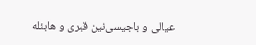عیالی و باجیسی‌نین قبری و هابئله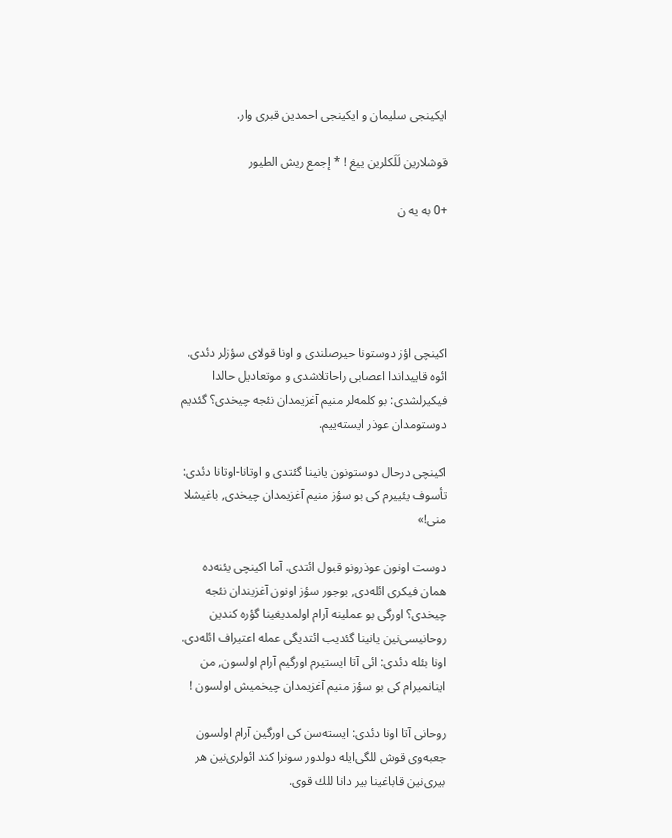ایكینجی سلیمان و ایكینجی احمدین قبری وار.

قوشلارین لَلَكلرین ییغ ! * إجمع ریش الطیور

+0 به یه ن





اكینچی اؤز دوستونا حیرصلندی و اونا قولای سؤزلر دئدی. ائوه قاییداندا اعصابی راحاتلاشدی و موتعادیل حالدا فیكیرلشدی: بو كلمه‌لر منیم آغزیمدان نئجه چیخدی؟ گئدیم دوستومدان عوذر ایسته‌ییم.

اكینچی درحال دوستونون یانینا گئتدی و اوتانا-اوتانا دئدی: تأسوف یئییرم كی بو سؤز منیم آغزیمدان چیخدی, باغیشلا منی!»

دوست اونون عوذرونو قبول ائتدی. آما اكینچی یئنه‌ده همان فیكری ائله‌دی, بوجور سؤز اونون آغزیندان نئجه چیخدی؟ اورگی بو عملینه آرام اولمدیغینا گؤره كندین روحانیسی‌نین یانینا گئدیب ائتدیگی عمله اعتیراف ائله‌دی. اونا بئله دئدی: ائی آتا ایستیرم اورگیم آرام اولسون, من اینانمیرام كی بو سؤز منیم آغزیمدان چیخمیش اولسون !

روحانی آتا اونا دئدی: ایسته‌سن كی اورگین آرام اولسون جعبه‌وی قوش للگی‌ایله دولدور سونرا كند ائولری‌‌نین هر بیری‌نین قاباغینا بیر دانا للك قوی.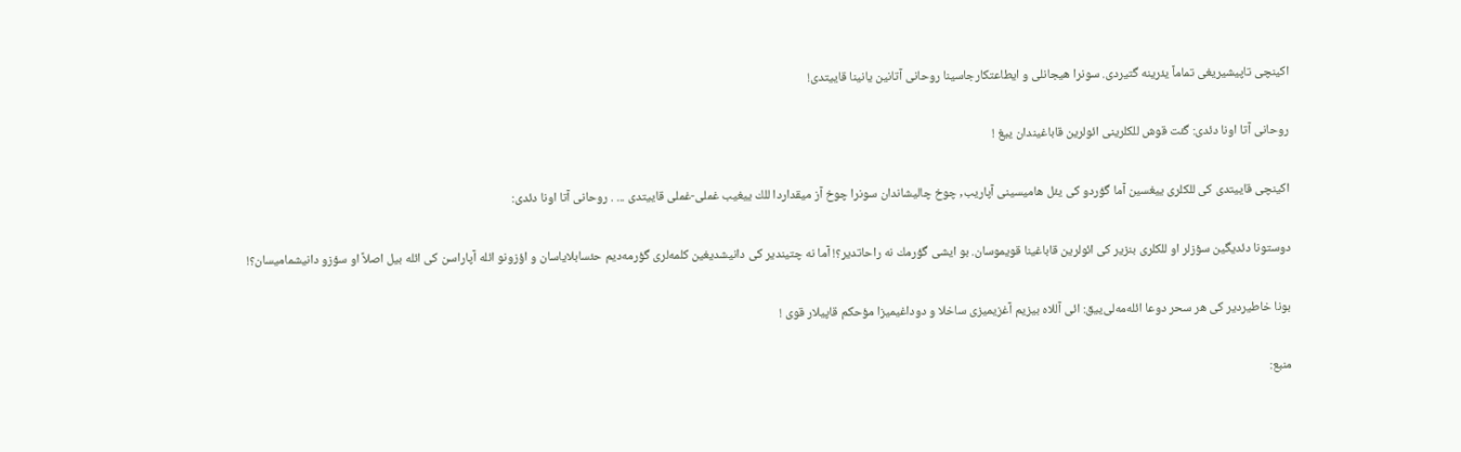اكینچی تاپیشیریغی تماماً یئرینه گتیردی. سونرا هیجانلی و ایطاعتكارجاسینا روحانی آتانین یانینا قاییتدی!

روحانی آتا اونا دئدی: گئت قوش للكلرینی ائولرین قاباغیندان ییغ !

اكینچی قاییتدی كی للكلری ییغسین آما گؤردو كی یئل هامیسینی آپاریب, چوخ چالیشاندان سونرا چوخ آز میقداردا للك ییغیب غملی-غملی قاییتدی ... . روحانی آتا اونا دئدی:

دوستونا دئدیگین سؤزلر او للكلری بنزیر كی ائولرین قاباغینا قویموسان. بو ایشی گؤرمك نه راحاتدیر؟! آما نه چتیندیر كی دانیشدیغین كلمه‌لری گؤرمه‌دیم حئسابلایاسان و اؤزونو ائله آپاراسن كی ائله بیل اصلاً او سؤزو دانیشمامیسان؟!

بونا خاطیردیر كی هر سحر دوعا ائله‌مه‌لی‌ییق: ائی آللاه بیزیم آغزیمیزی ساخلا و دوداغیمیزا مؤحكم قاپیلار قوی !

منبع: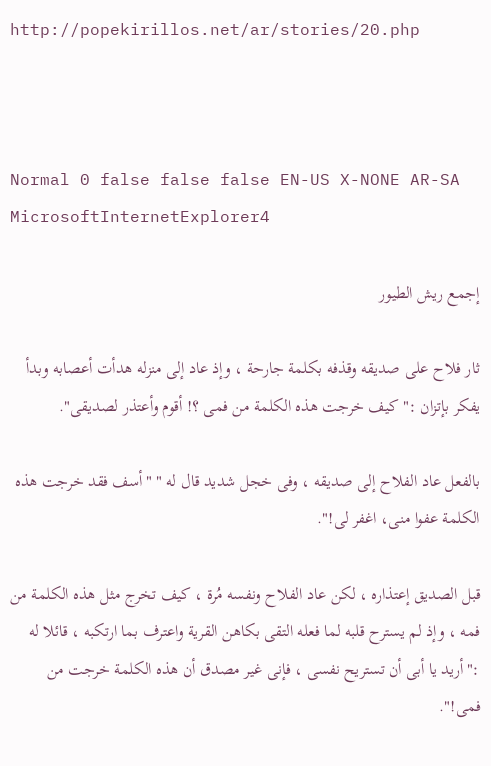http://popekirillos.net/ar/stories/20.php



Normal 0 false false false EN-US X-NONE AR-SA MicrosoftInternetExplorer4

إجمع ریش الطیور

ثار فلاح علی صدیقه وقذفه بكلمة جارحة ، وإذ عاد إلی منزله هدأت أعصابه وبدأ یفكر بإتزان :" كیف خرجت هذه الكلمة من فمی ؟! أقوم وأعتذر لصدیقی".

بالفعل عاد الفلاح إلی صدیقه ، وفی خجل شدید قال له " "أسف فقد خرجت هذه الكلمة عفوا منی، اغفر لی!".

قبل الصدیق إعتذاره ، لكن عاد الفلاح ونفسه مُرة ، كیف تخرج مثل هذه الكلمة من فمه ، وإذ لم یسترح قلبه لما فعله التقی بكاهن القریة واعترف بما ارتكبه ، قائلا له :"أرید یا أبی أن تستریح نفسی ، فإنی غیر مصدق أن هذه الكلمة خرجت من فمی!".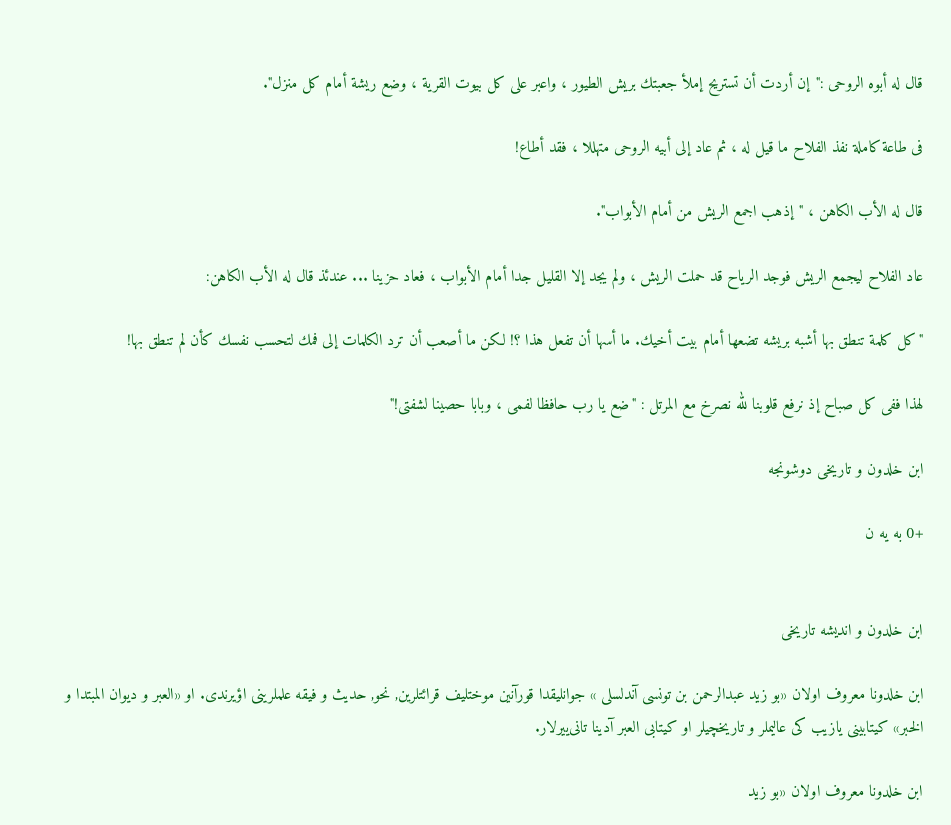قال له أبوه الروحی :"إن أردت أن تستریح إملأ جعبتك بریش الطیور ، واعبر علی كل بیوت القریة ، وضع ریشة أمام كل منزل".

فی طاعة كاملة نفذ الفلاح ما قیل له ، ثم عاد إلی أبیه الروحی متهللا ، فقد أطاع!

قال له الأب الكاهن ، "إذهب اجمع الریش من أمام الأبواب".

عاد الفلاح لیجمع الریش فوجد الریاح قد حملت الریش ، ولم یجد إلا القلیل جدا أمام الأبواب ، فعاد حزینا ... عندئذ قال له الأب الكاهن:

"كل كلمة تنطق بها أشبه بریشه تضعها أمام بیت أخیك. ما أسها أن تفعل هذا ؟! لكن ما أصعب أن ترد الكلمات إلی فمك لتحسب نفسك كأن لم تنطق بها!

لهذا ففی كل صباح إذ نرفع قلوبنا لله نصرخ مع المرتل : "ضع یا رب حافظا لفمی ، وبابا حصینا لشفتی!"

ابن خلدون و تاریخی دوشونجه

+0 به یه ن


ابن خلدون و اندیشه تاریخی

ابن خلدونا معروف اولان «بو زید عبدالرحمن بن تونسی آندلسلی » جوانلیقدا قورآنین موختلیف قرائتلرین, نحو, حدیث و فیقه علملرینی اؤیرندی. او «العبر و دیوان المبتدا و الخبر» كیتابینی یازیب كی عالیملر و تاریخچیلر او كیتابی العبر آدینا تانی‌ییرلار.

ابن خلدونا معروف اولان «بو زید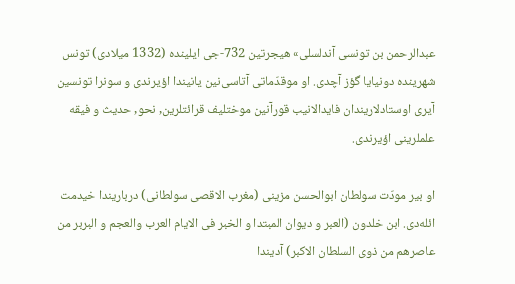عبدالرحمن بن تونسی آندلسلی» هیجرتین 732-جی ایلینده (1332 میلادی) تونس شهرینده دونیایا گؤز آچدی. او موقدّماتی آتاسی‌نین یانیندا اؤیرندی و سونرا تونسین آیری اوستادلاریندان فایدالانیب قورآنین موختلیف قرائتلرین, نحو, حدیث و فیقه علملرینی اؤیرندی.

او بیر مودّت‌ سولطان ابوالحسن مزینی (مغرب الاقصی سولطانی) درباریندا خیدمت ائله‌دی. ابن خلدون (العبر و دیوان المبتدا و الخبر فی الایام العرب والعجم و البربر من عاصرهم من ذوی السلطان الاكبر) آدیندا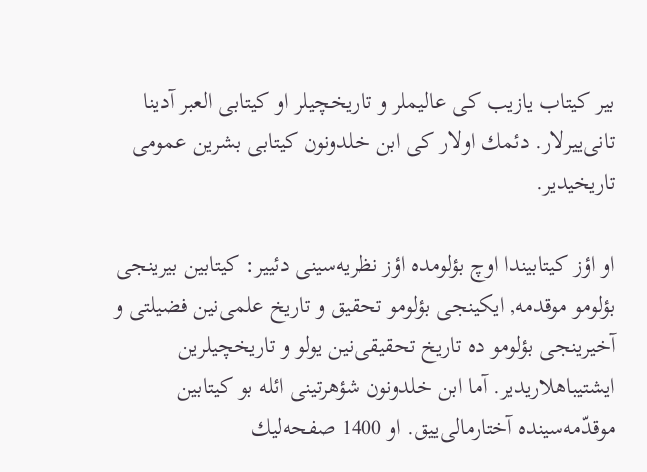بیر كیتاب یازیب كی عالیملر و تاریخچیلر او كیتابی العبر آدینا تانی‌ییرلار. دئمك اولار كی ابن خلدونون كیتابی بشرین عمومی تاریخیدیر.

او اؤز كیتابیندا اوچ بؤلومده اؤز نظریه‌سینی دئییر: كیتابین بیرینجی بؤلومو موقدمه‌, ایكینجی بؤلومو تحقیق و تاریخ علمی‌نین فضیلتی و آخیرینجی بؤلومو‌ ده تاریخ تحقیقی‌نین یولو و تاریخچیلرین ایشتیباهلاریدیر. آما ابن خلدونون شؤهرتینی ائله بو كیتابین موقدّمه‌سینده آختارمالی‌ییق. او 1400 صفحه‌لیك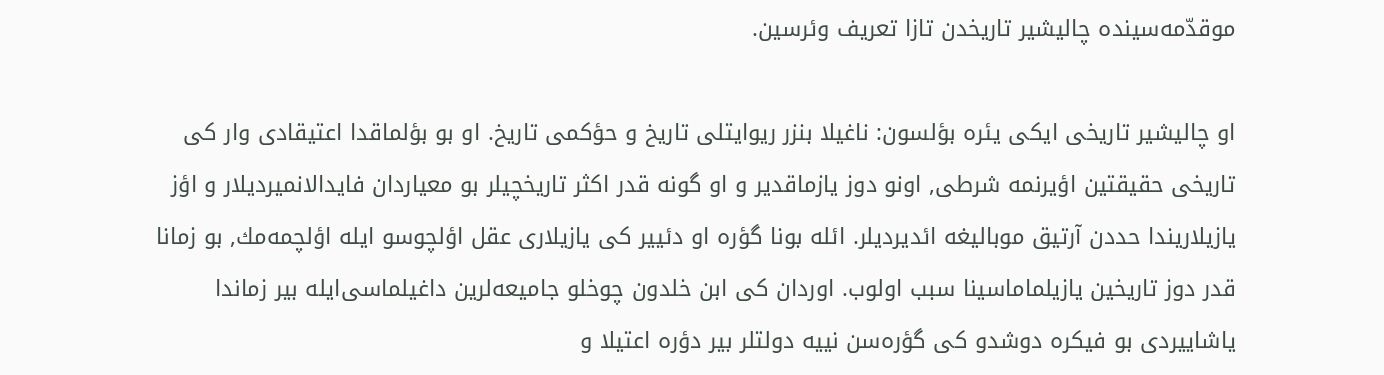موقدّمه‌سینده چالیشیر تاریخدن تازا تعریف وئرسین.

او چالیشیر تاریخی ایكی یئره بؤلسون: ناغیلا بنزر ریوایتلی تاریخ و حؤكمی تاریخ. او بو بؤلماقدا اعتیقادی وار كی تاریخی حقیقتین اؤیرنمه شرطی, اونو دوز یازماقدیر و او گونه‌ قدر اكثر تاریخچیلر بو معیاردان فایدالانمیردیلار و اؤز یازیلاریندا حددن آرتیق موبالیغه ائدیردیلر. ائله بونا گؤره او دئییر كی یازیلاری عقل اؤلچوسو ایله اؤلچمه‌مك, بو زمانا قدر دوز تاریخین یازیلماماسینا سبب اولوب. اوردان كی ابن خلدون چوخلو جامیعه‌لرین داغیلماسی‌ایله بیر زماندا یاشاییردی بو فیكره دوشدو كی گؤره‌سن نییه دولتلر بیر دؤره اعتیلا و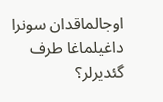اوجالماقدان سونرا داغیلماغا طرف گئدیرلر؟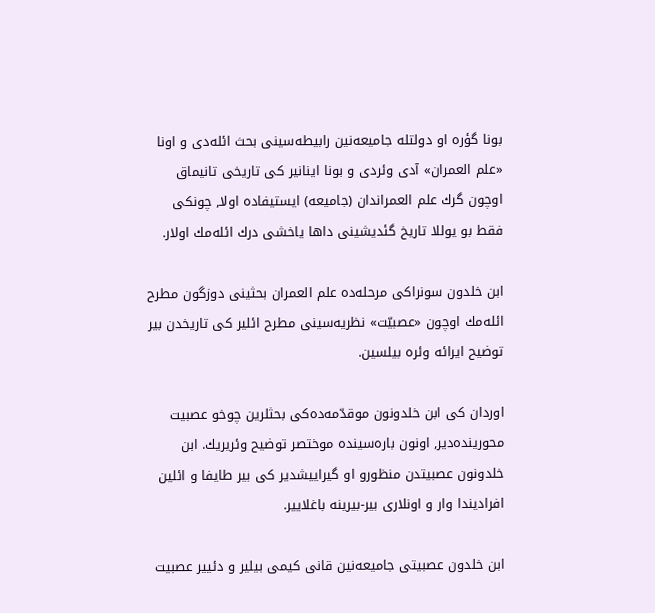بونا گؤره او دولتله جامیعه‌نین رابیطه‌سینی بحث ائله‌دی و اونا «علم العمران» آدی وئردی و بونا اینانیر كی تاریخی تانیماق اوچون گرك علم العمراندان (جامیعه) ایستیفاده اولا, چونكی فقط بو یوللا تاریخ گئدیشینی داها یاخشی درك ائله‌مك اولار.

ابن خلدون سونراكی مرحله‌ده علم العمران بحثینی دوزگون مطرح ائله‌مك اوچون «عصبیّت» نظریه‌سینی مطرح ائلیر كی تاریخدن بیر توضیح ایرائه وئره بیلسین.

اوردان كی ابن خلدونون موقدّمه‌ده‌كی بحثلرین چوخو عصبیت محورینده‌دیر, اونون باره‌سینده موختصر توضیح وئریریك. ابن خلدونون عصبیتدن منظورو او گیراییشدیر كی بیر طایفا و ائلین افرادیندا وار و اونلاری بیر-بیرینه باغلاییر.

ابن خلدون عصبیتی جامیعه‌نین قانی كیمی بیلیر و دئییر عصبیت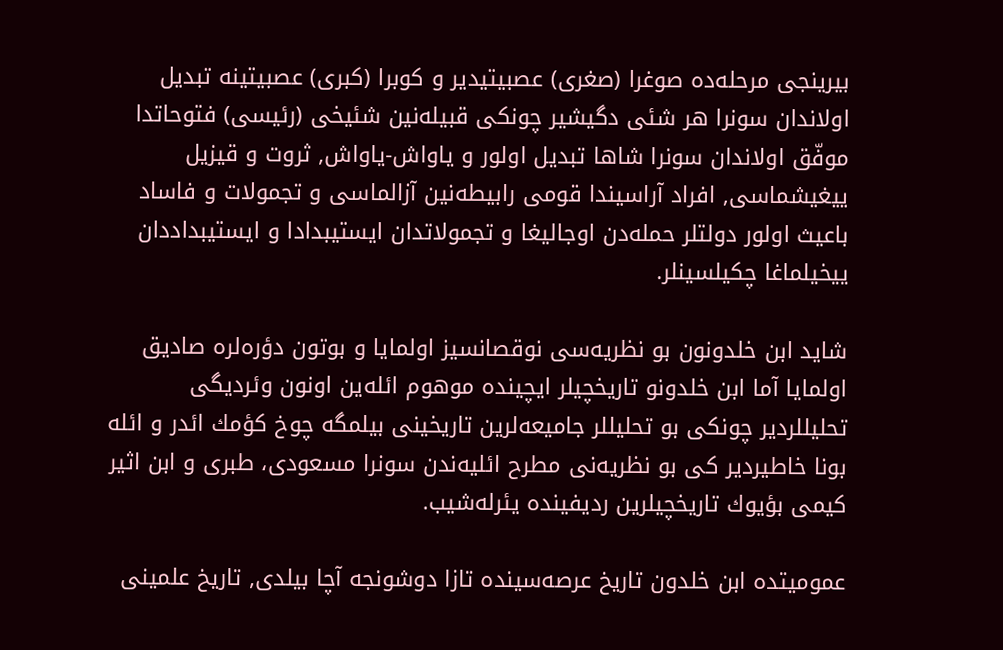بیرینجی مرحله‌ده صوغرا (صغری) عصبیتیدیر و كوبرا (كبری) عصبیتینه تبدیل اولاندان سونرا هر شئی دگیشیر چونكی قبیله‌نین شئیخی (رئیسی) فتوحاتدا موفّق اولاندان سونرا شاها تبدیل اولور و یاواش-یاواش, ثروت و قیزیل ییغیشماسی, افراد آراسیندا قومی رابیطه‌نین آزالماسی و تجمولات و فاساد باعیث اولور دولتلر حمله‌دن اوجالیغا و تجمولاتدان ایستیبدادا و ایستیبداددان ییخیلماغا چكیلسینلر.

شاید ابن خلدونون بو نظریه‌سی نوقصانسیز اولمایا و بوتون دؤره‌لره صادیق اولمایا آما ابن خلدونو تاریخچیلر ایچینده موهوم ائله‌ین اونون وئردیگی تحلیللردیر چونكی بو تحلیللر جامیعه‌لرین تاریخینی بیلمگه چوخ كؤمك ائدر و ائله بونا خاطیردیر كی بو نظریه‌نی مطرح ائلیه‌ندن سونرا مسعودی، طبری و ابن اثیر كیمی بؤیوك تاریخچیلرین ردیفینده یئرله‌شیب.

عمومیتده ابن خلدون تاریخ عرصه‌سینده تازا دوشونجه آچا بیلدی, تاریخ علمینی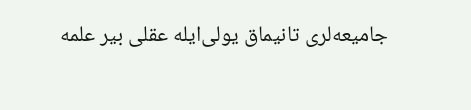جامیعه‌لری تانیماق یولی‌ایله عقلی بیر علمه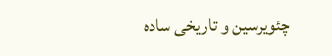چئویرسین و تاریخی ساده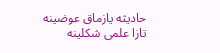حادیثه یازماق عوضینه تازا علمی شكلینه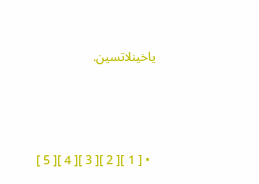یاخینلاتسین.



  • [ 1 ][ 2 ][ 3 ][ 4 ][ 5 ]